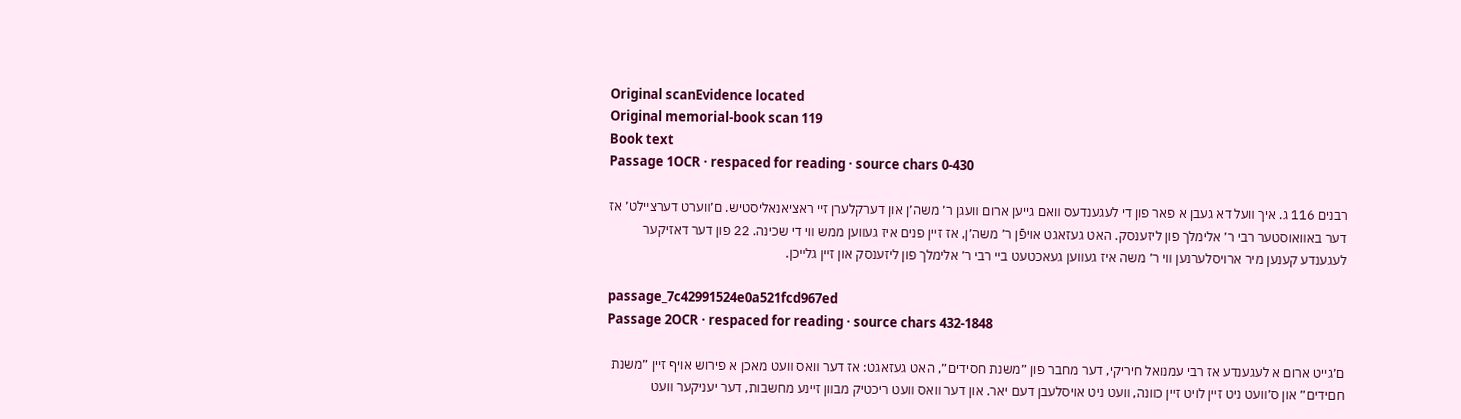Original scanEvidence located
Original memorial-book scan 119
Book text
Passage 1OCR · respaced for reading · source chars 0-430

רבנים 116 ג. איך װעל דא געבן א פאר פון די לעגענדעס װאם גייען ארום װעגן ר׳ משה׳ן און דערקלערן זײ ראציאנאליסטיש. ם׳װערט דערצײלט׳ אז דער באװאוסטער רבי ר׳ אלימלך פון ליזענסק. האט געזאגט אויפֿן ר׳ משה׳ן, אז זײן פנים איז געװען ממש װי די שכינה. 22 פון דער דאזיקער לעגענדע קענען מיר ארויסלערנען װי ר׳ משה איז געװען געאכטעט ביי רבי ר׳ אלימלך פון ליזענסק און זײן גלײכן.

passage_7c42991524e0a521fcd967ed
Passage 2OCR · respaced for reading · source chars 432-1848

ם׳גײט ארום א לעגענדע אז רבי עמנואל חיריקי, דער מחבר פון ״משנת חסידים״, האט געזאגט: אז דער װאס װעט מאכן א פירוש אויף זײן ״משנת חםידים״ און ס׳װעט ניט זײן לויט זײן כװנה, װעט ניט אויסלעבן דעם יאר. און דער װאס װעט ריכטיק מבװן זײנע מחשבות, דער יעניקער װעט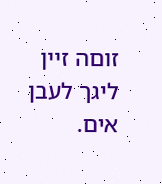זוםה זײן ליגך לעבן אים.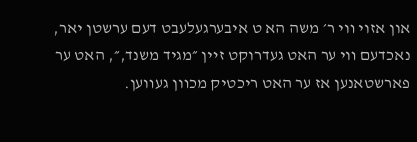און אזוי װי ר׳ משה הא ט איבערגעלעבט דעם ערשטן יאר, נאכדעם װי ער האט געדרוקט זײן ״מגיד משנד,״, האט ער פארשטאנען אז ער האט ריכטיק מכװן געװען.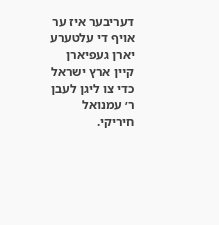דעריבער איז ער אויף די עלטערע יארן געפיארן קײן ארץ ישראל כדי צו ליגן לעבן ר׳ עמנואל חיריקי.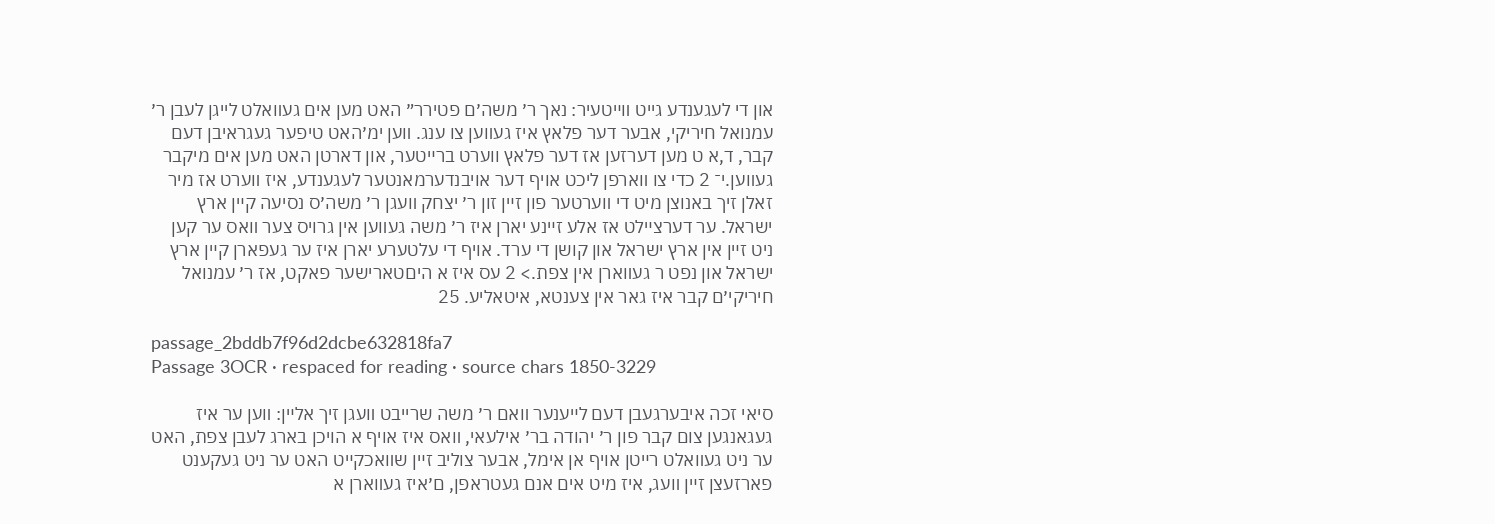און די לעגענדע גייט װײטעיר: נאך ר׳ משה׳ם פטירר״ האט מען אים געװאלט לייגן לעבן ר׳ עמנואל חיריקי, אבער דער פלאץ איז געװען צו ענג. װען ימ׳האט טיפער געגראיבן דעם קבר, ד,א ט מען דערזען אז דער פלאץ ווערט ברײטער, און דארטן האט מען אים מיקבר געװען.י־ 2 כדי צו װארפן ליכט אויף דער אויבנדערמאנטער לעגענדע, איז װערט אז מיר זאלן זיך באנוצן מיט די װערטער פון זײן זון ר׳ יצחק װעגן ר׳ משה׳ס נסיעה קײן ארץ ישראל. ער דערצײלט אז אלע זײנע יארן איז ר׳ משה געװען אין גרויס צער װאס ער קען ניט זײן אין ארץ ישראל און קושן די ערד. אויף די עלטערע יארן איז ער געפארן קײן ארץ ישראל און נפט ר געװארן אין צפת.> 2 עס איז א היםטארישער פאקט, אז ר׳ עמנואל חיריקי׳ם קבר איז גאר אין צענטא, איטאליע. 25

passage_2bddb7f96d2dcbe632818fa7
Passage 3OCR · respaced for reading · source chars 1850-3229

סיאי זכה איבערגעבן דעם לײענער װאם ר׳ משה שרייבט װעגן זיך אלײן: װען ער איז געגאנגען צום קבר פון ר׳ יהודה בר׳ אילעאי, װאס איז אויף א הויכן בארג לעבן צפת, האט ער ניט געװאלט רײטן אויף אן אימל, אבער צוליב זײן שװאכקײט האט ער ניט געקענט פארזעצן זײן װעג, איז מיט אים אנם געטראפן, ם׳איז געװארן א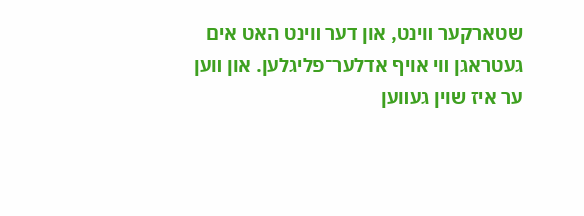שטארקער װינט, און דער װינט האט אים געטראגן װי אויף אדלער־פליגלען. און װען ער איז שוין געװען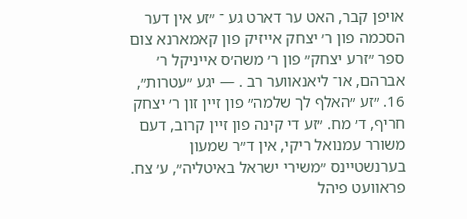אויפן קבר, האט ער דארט גע ־ ״זע אין דער הסכמה פון ר׳ יצחק אײזיק פון קאמארנא צום ספר ״זרע יצחק״ פון ר׳ משה׳ס אײניקל ר׳ אברהם, או־ ליאנאװער רב . — יגע ״עטרות״, 16. ״זע ״האלף לך שלמה״ פון זײן זון ר׳ יצחק חריף, ד׳ מח. ״זע די קינה פון זײן קרוב, דעם משורר עמנואל ריקי, אין ד״ר שמעון בערנשטײנס ״משירי ישראל באיטליה״, ע׳ צח. פראװעט פיהל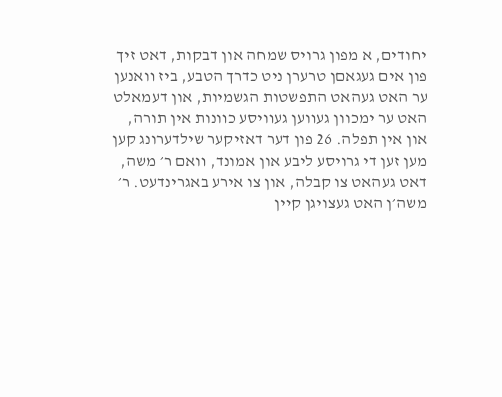יחודים, א מפון גרויס שמחה און דבקות, דאט זיך פון אים געגאםן טרערן ניט כדרך הטבע, ביז װאנען ער האט געהאט התפשטות הגשמיות, און דעמאלט האט ער ימכוון געװען געװיסע כװנות אין תורה, און אין תפלה. 26 פון דער דאזיקער שילדערונג קען מען זען די גרויסע ליבע און אמונד, װאם ר׳ משה, דאט געהאט צו קבלה, און צו אירע באגרינדעט. ר׳ משה׳ן האט געצויגן קײן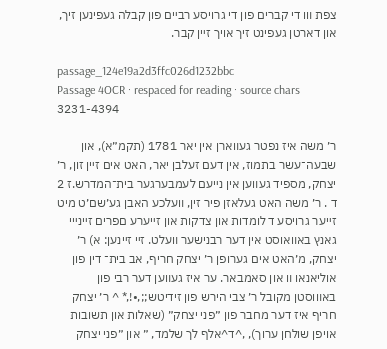צפת װו די קברים פון די גרויסע רבײם פון קבלה געפינען זיך, און דארטן געפינט זיך אויך זײן קבר.

passage_124e19a2d3ffc026d1232bbc
Passage 4OCR · respaced for reading · source chars 3231-4394

ר׳ משה איז נפטר געװארן אין יאר 1781 (תקמ״א), און שבעה־עשר בתמוז, אין דעם זעלבן יאר, האט אים זײן זון, ר׳ יצחק, מספיד געװען אין נײעם לעמבערגער בית־המדרש.ז 2 ד . ר׳ משה האט געלאזן פיר זין, װעלכע האבן גע׳שם׳ט מיט זײער גרויסע ד לומדות און צדקות און זײערע םפרים זײנײי גאנץ באװאוסט אין דער רבנישער װעלט. זײ זײנען: א) ר׳ יצחק, מ׳האט אים גערופן ר׳ יצחק חריף, אב בית־ דין פון אוליאנאו װ און סאמבאר. ער איז געװען דער רבי פון באװוסטן מקובל ר׳ צבי הירש פון זידיטש;;,•!,* ^ ר׳ יצחק חריף איז דער מחבר פון ״פני יצחק״ (שאלות און תשובות אויפן שולחן ערוך), ,^ד^אלף לך שלמד, ״ און ״פני יצחק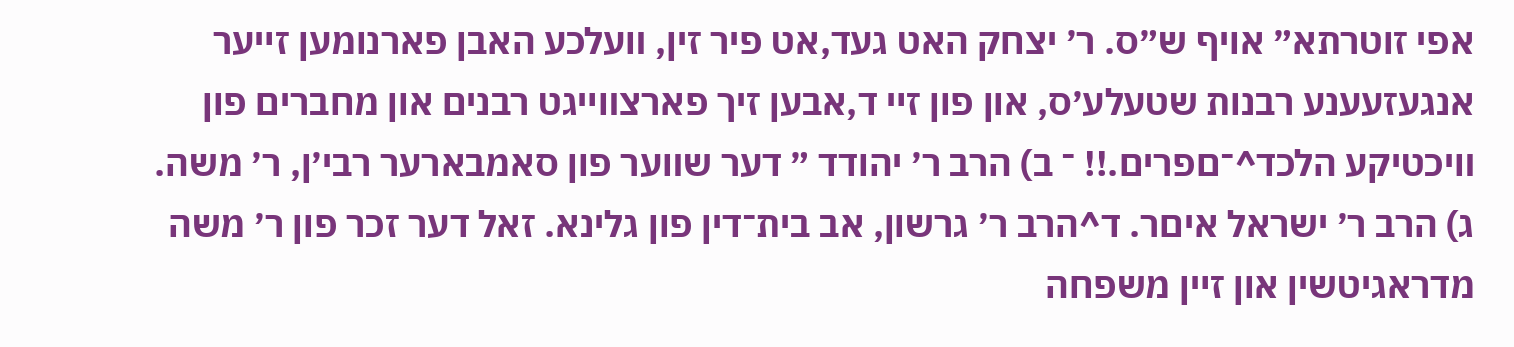אפי זוטרתא״ אויף ש״ס. ר׳ יצחק האט געד,אט פיר זין, װעלכע האבן פארנומען זײער אנגעזעענע רבנות שטעלע׳ס, און פון זײ ד,אבען זיך פארצװײגט רבנים און מחברים פון װיכטיקע הלכד^־םפרים.!! ־ ב) הרב ר׳ יהודד ״ דער שװער פון סאמבארער רבי׳ן, ר׳ משה. ג) הרב ר׳ ישראל איםר. ד^הרב ר׳ גרשון, אב בית־דין פון גלינא. זאל דער זכר פון ר׳ משה מדראגיטשין און זײן משפחה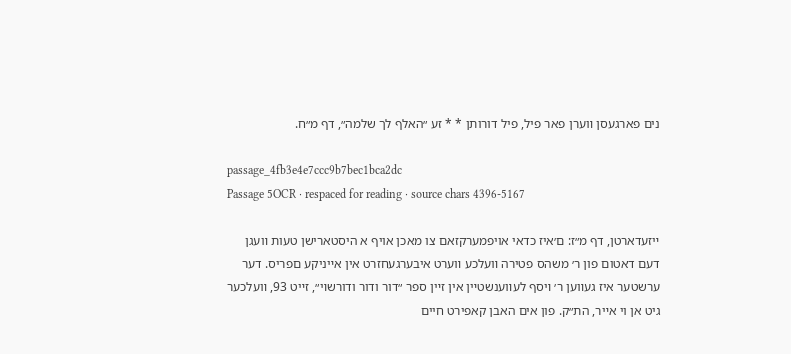נים פארגעסן װערן פאר פיל, פיל דורותן * * זע ״האלף לך שלמה״, דף מ״ח.

passage_4fb3e4e7ccc9b7bec1bca2dc
Passage 5OCR · respaced for reading · source chars 4396-5167

ײזעדארטן, דף מ״ז: ם׳איז כדאי אויפמערקזאם צו מאכן אויף א היסטארישן טעות װעגן דעם דאטום פון ר׳ משהס פטירה װעלכע װערט איבערגעחזרט אין אײניקע םפריס. דער ערשטער איז געװען ר׳ ױסף לעװענשטײן אין זײן ספר ״דור ודור ודורשױ״, זײט 93, װעלכער גיט אן וי אײר, הת״ק. פון אים האבן קאפירט חיים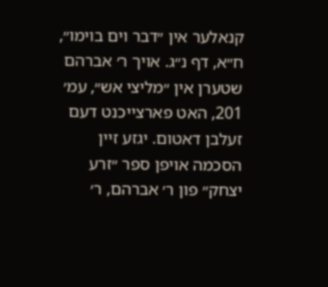קנאלער אין ״דבר ױם בױמו״, ח״א, דף נ״ג. אויך ר׳ אברהם שטערן אין ״מליצי אש״, עמ׳ 201, האט פארצײכנט דעם זעלבן דאטום. יגזע זײן הסכמה אויפן ספר ״זרע יצחק״ פון ר׳ אברהם, ר׳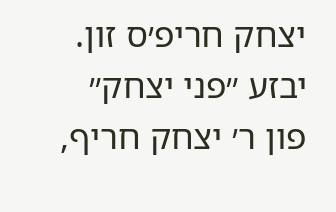יצחק חריפ׳ס זון. יבזע ״פני יצחק״ פון ר׳ יצחק חריף,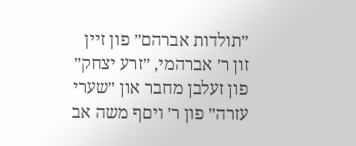״תולדות אברהם״ פון זײן זון ר׳ אברהמי, ״זרע יצחק״ פון זעלבן מחבר און ״שערי עזרה״ פון ר׳ ױםף משה אב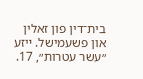בית־דין פון זאלין און פשעמישל. ײזע ״עשר עטרות״, 17.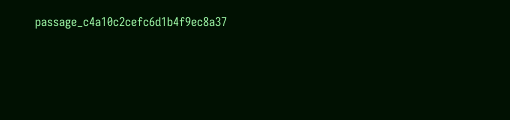passage_c4a10c2cefc6d1b4f9ec8a37